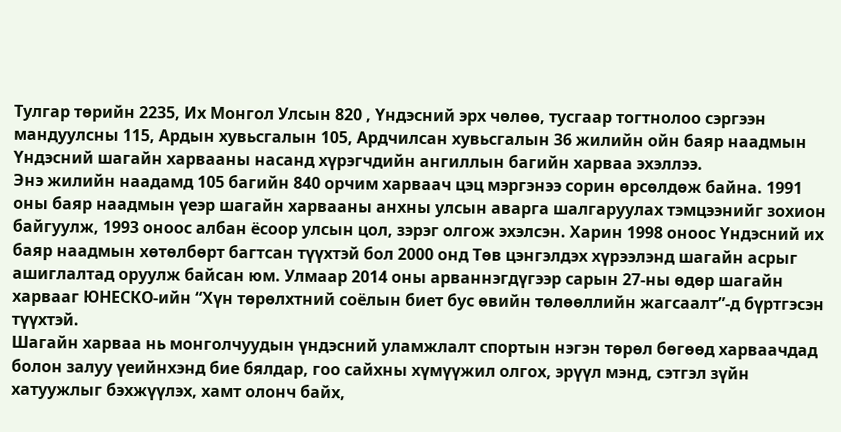Тулгар төрийн 2235, Их Монгол Улсын 820 , Үндэсний эрх чөлөө, тусгаар тогтнолоо сэргээн мандуулсны 115, Ардын хувьсгалын 105, Ардчилсан хувьсгалын 36 жилийн ойн баяр наадмын Үндэсний шагайн харвааны насанд хүрэгчдийн ангиллын багийн харваа эхэллээ.
Энэ жилийн наадамд 105 багийн 840 орчим харваач цэц мэргэнээ сорин өрсөлдөж байна. 1991 оны баяр наадмын үеэр шагайн харвааны анхны улсын аварга шалгаруулах тэмцээнийг зохион байгуулж, 1993 оноос албан ёсоор улсын цол, зэрэг олгож эхэлсэн. Харин 1998 оноос Үндэсний их баяр наадмын хөтөлбөрт багтсан түүхтэй бол 2000 онд Төв цэнгэлдэх хүрээлэнд шагайн асрыг ашиглалтад оруулж байсан юм. Улмаар 2014 оны арваннэгдүгээр сарын 27-ны өдөр шагайн харвааг ЮНЕСКО-ийн “Хүн төрөлхтний соёлын биет бус өвийн төлөөллийн жагсаалт”-д бүртгэсэн түүхтэй.
Шагайн харваа нь монголчуудын үндэсний уламжлалт спортын нэгэн төрөл бөгөөд харваачдад болон залуу үеийнхэнд бие бялдар, гоо сайхны хүмүүжил олгох, эрүүл мэнд, сэтгэл зүйн хатуужлыг бэхжүүлэх, хамт олонч байх,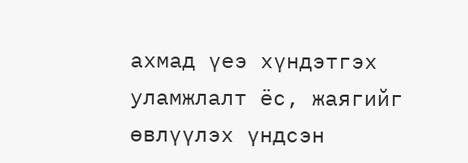ахмад үеэ хүндэтгэх уламжлалт ёс, жаягийг өвлүүлэх үндсэн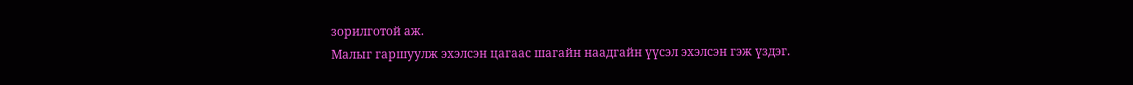зорилготой аж.
Малыг гаршуулж эхэлсэн цагаас шагайн наадгайн үүсэл эхэлсэн гэж үздэг.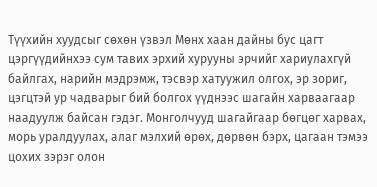Түүхийн хуудсыг сөхөн үзвэл Мөнх хаан дайны бус цагт цэргүүдийнхээ сум тавих эрхий хурууны эрчийг хариулахгүй байлгах, нарийн мэдрэмж, тэсвэр хатуужил олгох, эр зориг, цэгцтэй ур чадварыг бий болгох үүднээс шагайн харваагаар наадуулж байсан гэдэг. Монголчууд шагайгаар бөгцөг харвах, морь уралдуулах, алаг мэлхий өрөх, дөрвөн бэрх, цагаан тэмээ цохих зэрэг олон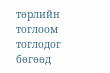төрлийн тоглоом тоглодог бөгөөд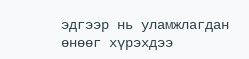эдгээр нь уламжлагдан өнөөг хүрэхдээ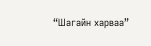“Шагайн харваа”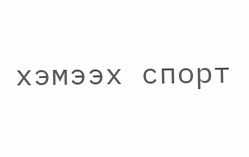хэмээх спорт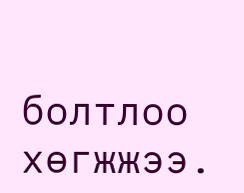болтлоо хөгжжээ.